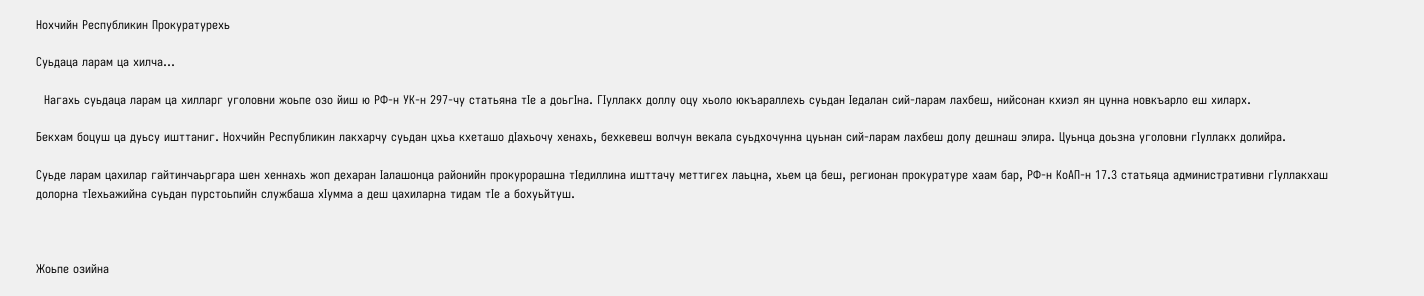Нохчийн Республикин Прокуратурехь

Суьдаца ларам ца хилча…

  Нагахь суьдаца ларам ца хилларг уголовни жоьпе озо йиш ю РФ-н УК-н 297-чу статьяна тIе а доьгIна. ГIуллакх доллу оцу хьоло юкъараллехь суьдан Iедалан сий-ларам лахбеш, нийсонан кхиэл ян цунна новкъарло еш хиларх.

Бекхам боцуш ца дуьсу ишттаниг. Нохчийн Республикин лакхарчу суьдан цхьа кхеташо дIахьочу хенахь, бехкевеш волчун векала суьдхочунна цуьнан сий-ларам лахбеш долу дешнаш элира. Цуьнца доьзна уголовни гIуллакх долийра.

Суьде ларам цахилар гайтинчаьргара шен хеннахь жоп дехаран Iалашонца районийн прокурорашна тIедиллина ишттачу меттигех лаьцна, хьем ца беш, регионан прокуратуре хаам бар, РФ-н КоАП-н 17.3 статьяца административни гIуллакхаш долорна тIехьажийна суьдан пурстоьпийн службаша хIумма а деш цахиларна тидам тIе а бохуьйтуш.



Жоьпе озийна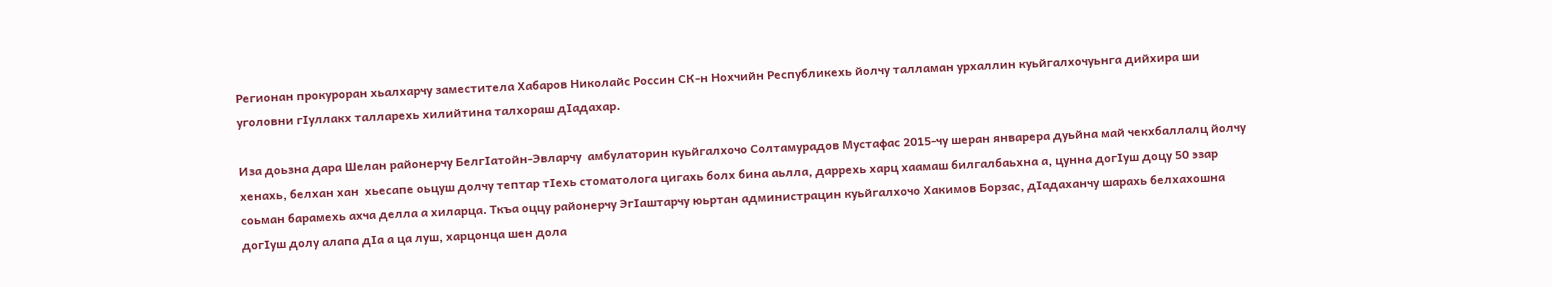Регионан прокуроран хьалхарчу заместитела Хабаров Николайс Россин СК-н Нохчийн Республикехь йолчу талламан урхаллин куьйгалхочуьнга дийхира ши уголовни гIуллакх талларехь хилийтина талхораш дIадахар.

Иза доьзна дара Шелан районерчу БелгIатойн-Эвларчу  амбулаторин куьйгалхочо Солтамурадов Мустафас 2015-чу шеран январера дуьйна май чекхбаллалц йолчу хенахь, белхан хан  хьесапе оьцуш долчу тептар тIехь стоматолога цигахь болх бина аьлла, даррехь харц хаамаш билгалбаьхна а, цунна догIуш доцу 50 эзар соьман барамехь ахча делла а хиларца. Ткъа оццу районерчу ЭгIаштарчу юьртан администрацин куьйгалхочо Хакимов Борзас, дIадаханчу шарахь белхахошна догIуш долу алапа дIа а ца луш, харцонца шен дола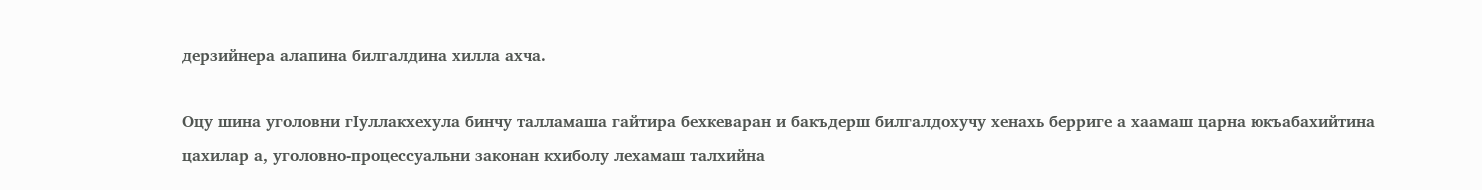дерзийнера алапина билгалдина хилла ахча.

Оцу шина уголовни гIуллакхехула бинчу талламаша гайтира бехкеваран и бакъдерш билгалдохучу хенахь берриге а хаамаш царна юкъабахийтина цахилар а, уголовно-процессуальни законан кхиболу лехамаш талхийна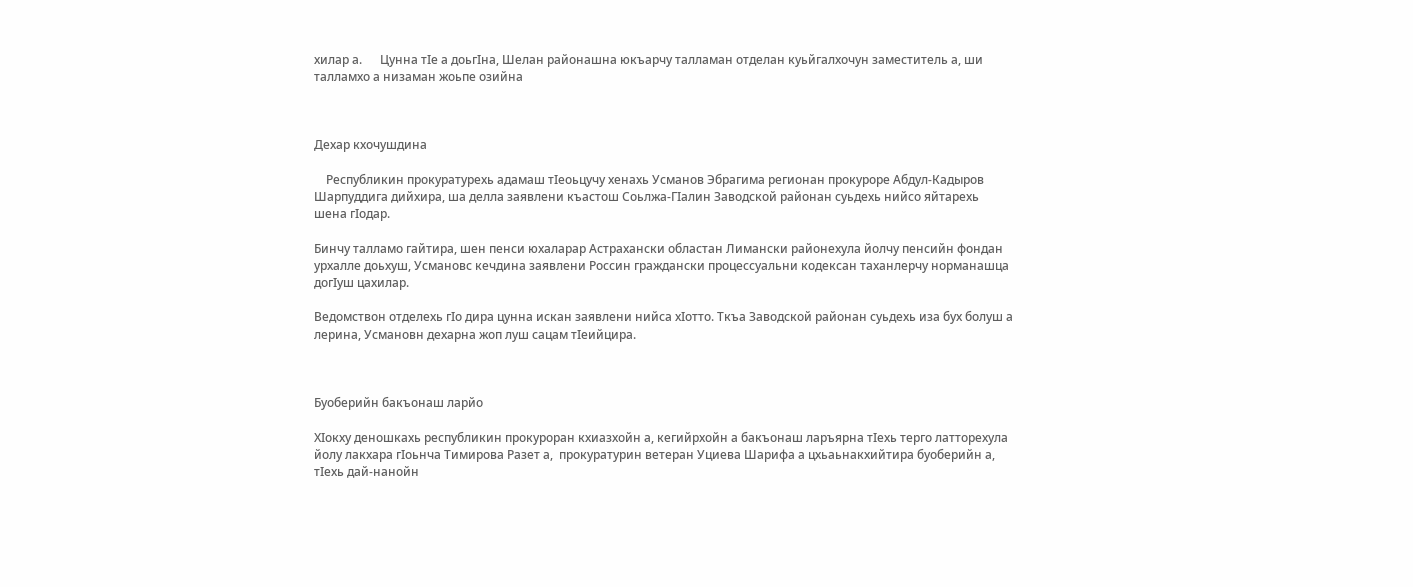хилар а.      Цунна тIе а доьгIна, Шелан районашна юкъарчу талламан отделан куьйгалхочун заместитель а, ши талламхо а низаман жоьпе озийна



Дехар кхочушдина

    Республикин прокуратурехь адамаш тIеоьцучу хенахь Усманов Эбрагима регионан прокуроре Абдул-Кадыров Шарпуддига дийхира, ша делла заявлени къастош Соьлжа-ГIалин Заводской районан суьдехь нийсо яйтарехь шена гIодар.

Бинчу талламо гайтира, шен пенси юхаларар Астрахански областан Лимански районехула йолчу пенсийн фондан урхалле доьхуш, Усмановс кечдина заявлени Россин граждански процессуальни кодексан таханлерчу норманашца догIуш цахилар.

Ведомствон отделехь гIо дира цунна искан заявлени нийса хIотто. Ткъа Заводской районан суьдехь иза бух болуш а лерина, Усмановн дехарна жоп луш сацам тIеийцира.



Буоберийн бакъонаш ларйо

ХIокху деношкахь республикин прокуроран кхиазхойн а, кегийрхойн а бакъонаш ларъярна тIехь терго латторехула йолу лакхара гIоьнча Тимирова Разет а,  прокуратурин ветеран Уциева Шарифа а цхьаьнакхийтира буоберийн а, тIехь дай-нанойн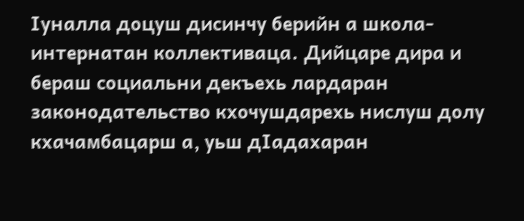Iуналла доцуш дисинчу берийн а школа-интернатан коллективаца. Дийцаре дира и бераш социальни декъехь лардаран законодательство кхочушдарехь нислуш долу кхачамбацарш а, уьш дIадахаран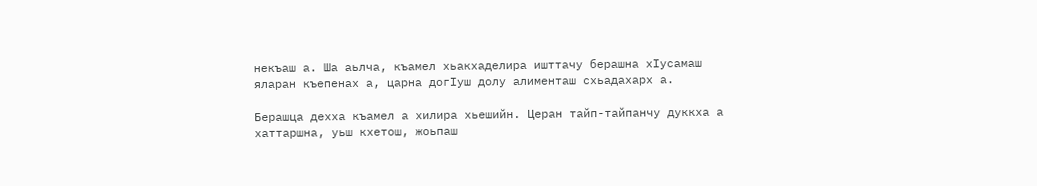некъаш а. Ша аьлча, къамел хьакхаделира ишттачу берашна хIусамаш яларан къепенах а, царна догIуш долу алименташ схьадахарх а.

Берашца дехха къамел а хилира хьешийн. Церан тайп-тайпанчу дуккха а хаттаршна, уьш кхетош, жоьпаш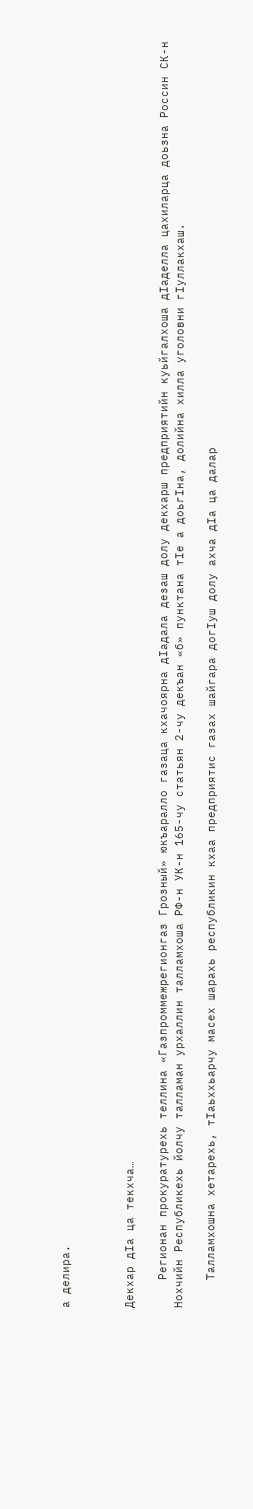а делира.



Декхар дIа ца текхча…

    Регионан прокуратурехь теллина «Газпроммежрегионгаз Грозный» юкъаралло газаца кхачоярна дIадала дезаш долу декхарш предприятийн куьйгалхоша дIаделла цахиларца доьзна Россин СК-н Нохчийн Республикехь йолчу талламан урхаллин талламхоша РФ-н УК-н 165-чу статьян 2-чу декъан «б» пунктана тIе а доьгIна, долийна хилла уголовни гIуллакхаш.

    Талламхошна хетарехь, тIаьххьарчу масех шарахь республикин кхаа предприятис газах шайгара догIуш долу ахча дIа ца далар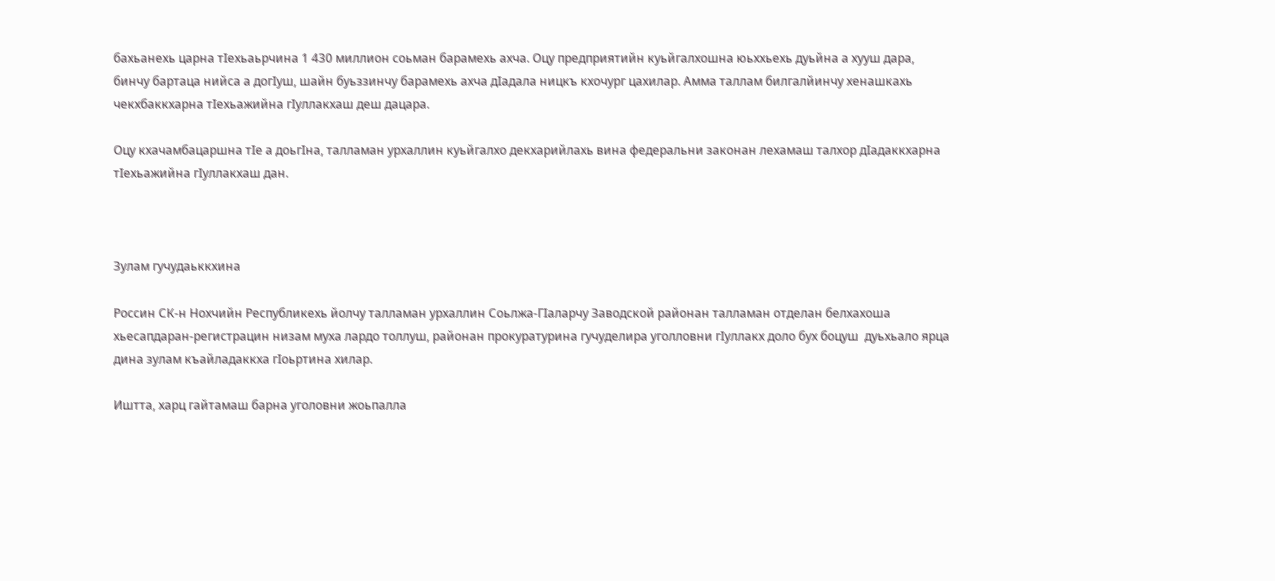бахьанехь царна тIехьаьрчина 1 430 миллион соьман барамехь ахча. Оцу предприятийн куьйгалхошна юьххьехь дуьйна а хууш дара, бинчу бартаца нийса а догIуш, шайн буьззинчу барамехь ахча дIадала ницкъ кхочург цахилар. Амма таллам билгалйинчу хенашкахь чекхбаккхарна тIехьажийна гIуллакхаш деш дацара.

Оцу кхачамбацаршна тIе а доьгIна, талламан урхаллин куьйгалхо декхарийлахь вина федеральни законан лехамаш талхор дIадаккхарна тIехьажийна гIуллакхаш дан.



Зулам гучудаьккхина

Россин СК-н Нохчийн Республикехь йолчу талламан урхаллин Соьлжа-ГIаларчу Заводской районан талламан отделан белхахоша хьесапдаран-регистрацин низам муха лардо толлуш, районан прокуратурина гучуделира уголловни гIуллакх доло бух боцуш  дуьхьало ярца дина зулам къайладаккха гIоьртина хилар.

Иштта, харц гайтамаш барна уголовни жоьпалла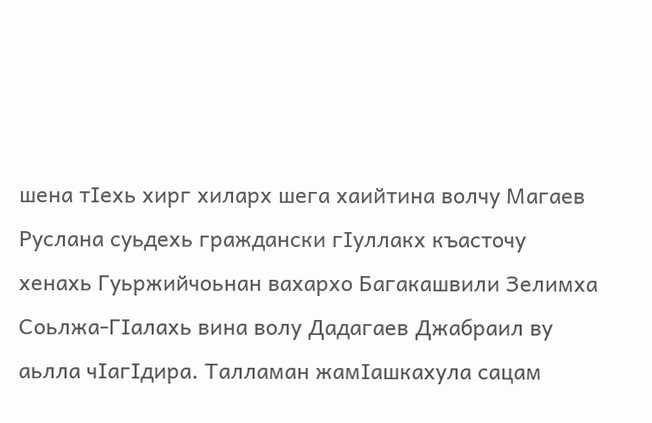шена тIехь хирг хиларх шега хаийтина волчу Магаев Руслана суьдехь граждански гIуллакх къасточу хенахь Гуьржийчоьнан вахархо Багакашвили Зелимха Соьлжа-ГIалахь вина волу Дадагаев Джабраил ву аьлла чIагIдира. Талламан жамIашкахула сацам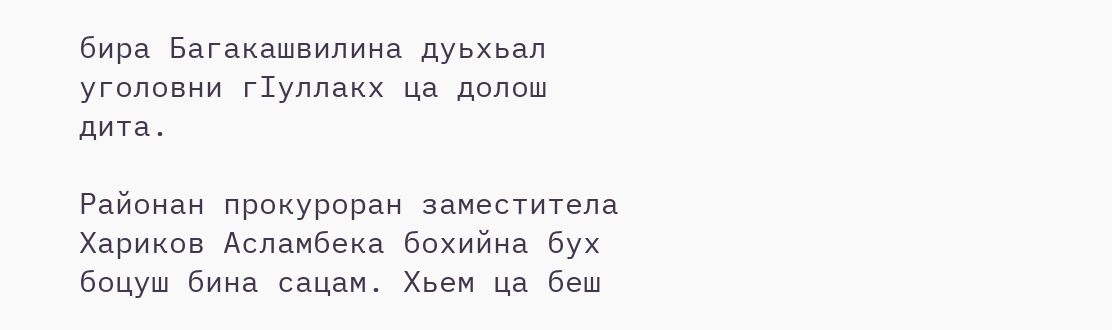бира Багакашвилина дуьхьал уголовни гIуллакх ца долош дита.

Районан прокуроран заместитела Хариков Асламбека бохийна бух боцуш бина сацам. Хьем ца беш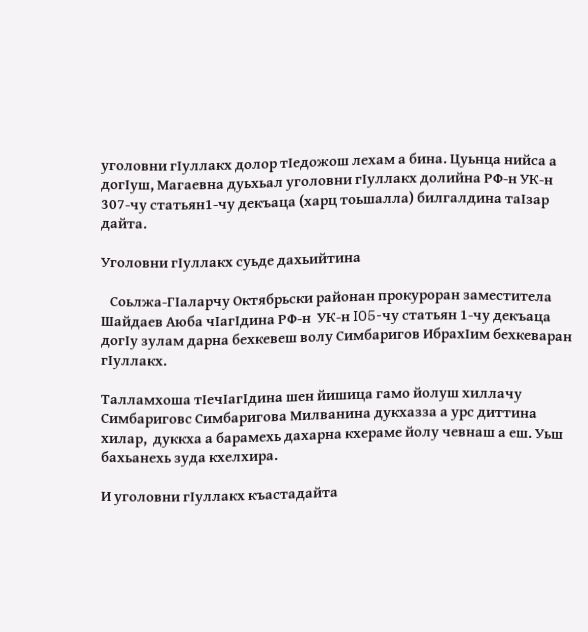уголовни гIуллакх долор тIедожош лехам а бина. Цуьнца нийса а догIуш, Магаевна дуьхьал уголовни гIуллакх долийна РФ-н УК-н 307-чу статьян1-чу декъаца (харц тоьшалла) билгалдина таIзар дайта.

Уголовни гIуллакх суьде дахьийтина

   Соьлжа-ГIаларчу Октябрьски районан прокуроран заместитела Шайдаев Аюба чIагIдина РФ-н  УК-н I05-чу статьян 1-чу декъаца догIу зулам дарна бехкевеш волу Симбаригов ИбрахIим бехкеваран гIуллакх.

Талламхоша тIечIагIдина шен йишица гамо йолуш хиллачу Симбариговс Симбаригова Милванина дукхазза а урс диттина хилар,  дуккха а барамехь дахарна кхераме йолу чевнаш а еш. Уьш бахьанехь зуда кхелхира.

И уголовни гIуллакх къастадайта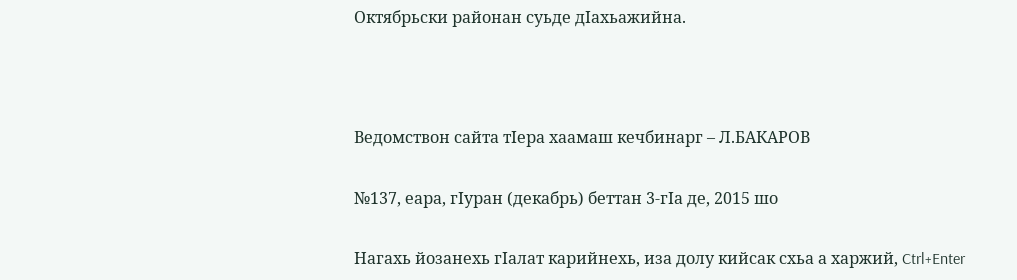Октябрьски районан суьде дIахьажийна.



Ведомствон сайта тIера хаамаш кечбинарг – Л.БАКАРОВ

№137, еара, гIуран (декабрь) беттан 3-гIа де, 2015 шо

Нагахь йозанехь гIалат карийнехь, иза долу кийсак схьа а харжий, Ctrl+Enter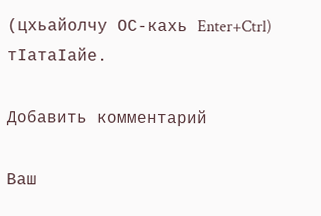(цхьайолчу ОС-кахь Enter+Ctrl) тIатаIайе.

Добавить комментарий

Ваш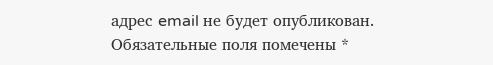адрес email не будет опубликован. Обязательные поля помечены *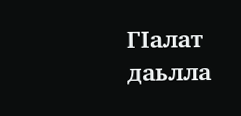ГIалат даьлла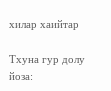хилар хаийтар

Тхуна гур долу йоза: